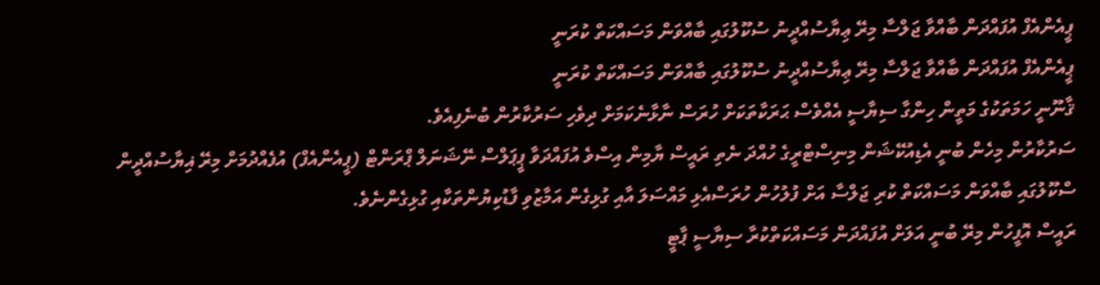ޕީއެންއެފް އުފައްދަން ބާއްވާ ޖަލްސާ މިރޭ ޢިޔާސުއްދީނު ސުކޫލުގައި ބާއްވަން މަސައްކަތް ކުރަނީ
ޕީއެންއެފް އުފައްދަން ބާއްވާ ޖަލްސާ މިރޭ ޢިޔާސުއްދީނު ސުކޫލުގައި ބާއްވަން މަސައްކަތް ކުރަނީ
ޤާނޫނީ ހަމަތަކުގެ މަތީން ހިންގާ ސިޔާސީ އެއްވެސް ޙަރަކާތަކަށް ހުރަސް ނާޅާނެކަމަށް ދިވެހި ސަރުކާރުން ބުނެފިއެވެ.
ސަރުކާރުން މިހެން ބުނީ އެޑިއުކޭޝަން މިނިސްޓްރީގެ ހުއްދަ ނެތި ރައީސް ޔާމިން އިސްވެ އުފައްދަވާ ޕީޕަލްސް ނޭޝަނަލް ޕްރަންޓް (ޕީއެންއެފް) އުފެއްދުމަށް މިރޭ ޣިޔާސުއްދީން ސްކޫލުގައި ބާއްވަން މަސައްކަތް ކުރި ޖަލްސާ އަށް ފުލުހުން ހުރަސްއެޅި މައްސަލަ އާއި ގުޅިގެން އަމާޒުވި ފާޑުކިޔުންތަކާއި ގުޅިގެންނެވެ.
ރައީސް އޮފީހުން މިރޭ ބުނީ އަލަށް އުފައްދަން މަސައްކަތްކުރާ ސިޔާސީ ޕާޓީ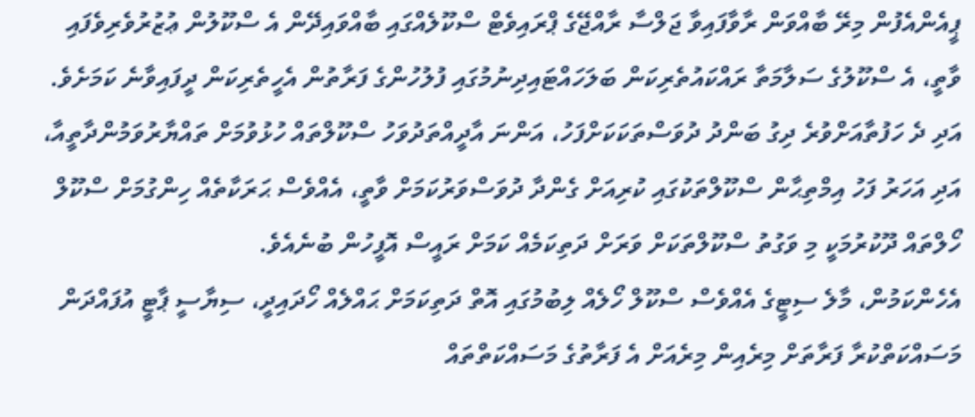ޕީއެންއެފުން މިރޭ ބާއްވަން ރާވާފައިވާ ޖަލްސާ ރާއްޖޭގެ ޕްރައިވެޓް ސްކޫލެއްގައި ބާއްވައިދޭން އެ ސްކޫލުން ޢުޒުރުވެރިވެފައި ވާތީ، އެ ސްކޫލުގެ ސަލާމަތާ ރައްކައުތެރިކަން ބަލަހައްޓައިދިނުމުގައި ފުލުހުންގެ ފަރާތުން އެހީތެރިކަން ދީފައިވާނެ ކަމަށެވެ. އަދި ދެ ހަފުތާއަށްވުރެ ދިގު ބަންދު ދުވަސްތަކަކަށްފަހު، އަންނަ އާދީއްތަދުވަހު ސްކޫލްތައް ހުޅުވުމަށް ތައްޔާރުވަމުންދާތީއާ، އަދި އަހަރު ފަހު އިމްތިޙާން ސްކޫލްތަކުގައި ކުރިއަށް ގެންދާ ދުވަސްވަރުކަމަށް ވާތީ، އެއްވެސް ޙަރަކާތެއް ހިންގުމަށް ސްކޫލް ހޯލްތައް ދޫކުރުމަކީ މި ވަގުތު ސްކޫލްތަކަށް ވަރަށް ދަތިކަމެއް ކަމަށް ރައީސް އޮފީހުން ބުނެއެވެ.
އެހެންކަމުން، މާލެ ސިޓީގެ އެއްވެސް ސްކޫލް ހޯލެއް ލިބުމުގައި އޮތް ދަތިކަމަށް ޙައްލެއް ހޯދައިދީ، ސިޔާސީ ޕާޓީ އުފައްދަން މަސައްކަތްކުރާ ފަރާތަށް މިރެއިން މިރެއަށް އެ ފަރާތުގެ މަސައްކަތްތައް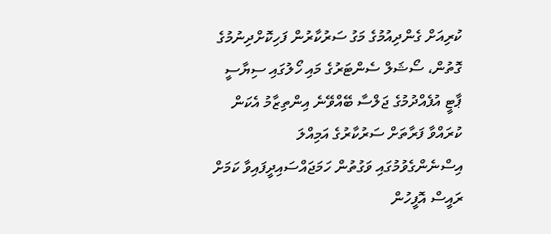ކުރިއަށް ގެންދިއުމުގެ މަގު ސަރުކާރުން ފަހިކޮށްދިނުމުގެ ގޮތުން، ސޯޝަލް ސެންޓަރުގެ މައި ހޯލުގައި ސިޔާސީ ޕާޓީ އުފެއްދުމުގެ ޖަލްސާ ބޭއްވޭނެ އިންތިޒާމު އެކަން ކުރައްވާ ފަރާތަށް ސަރުކާރުގެ އަމިއްލަ އިސްނެންގެވުމުގައި ވަގުތުން ހަމަޖައްސައިދީފައިވާ ކަމަށް ރައީސް އޮފީހުން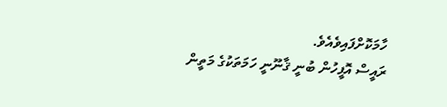ހާމަކޮށްފައިވެއެވެ.
ރައީސް އޮފީހުން ބުނީ ޤާނޫނީ ހަމަތަކުގެ މަތީން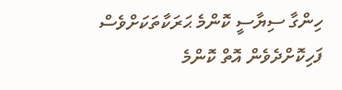ހިންގާ ސިޔާސީ ކޮންމެ ޙަރަކާތަކަށްވެސް ފަހިކޮށްދެވެން އޮތް ކޮންމެ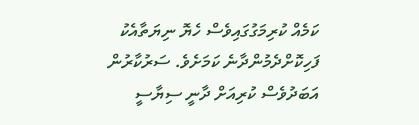ކަމެއް ކުރިމަގުގައިވެސް ހެޔޮ ނިޔަތާއެކު ފަހިކޮށްދެމުންދާނެ ކަމަށެވެ. ސަރުކާރުން އަބަދުވެސް ކުރިއަށް ދާނީ ސިޔާސީ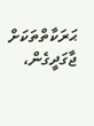ޙަރަކާތްތަކަށް ޖާގަދީގެން،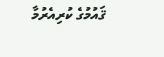ޤައުމުގެ ކުރިއެރުމާ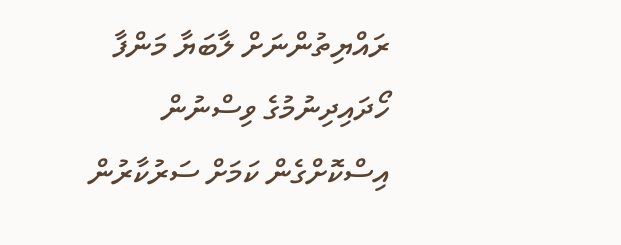ރައްޔިތުންނަށް ލާބަޔާ މަންފާ ހޯދައިދިނުމުގެ ވިސްނުން އިސްކޮށްގެން ކަމަށް ސަރުކާރުން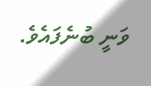ވަނީ ބުނެފައެވެ.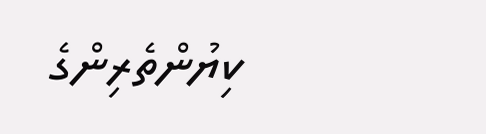ކިޔުންތެރިންގެ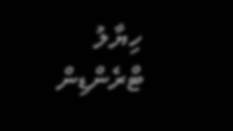ހިޔާލު
ޓްރެންޑިން